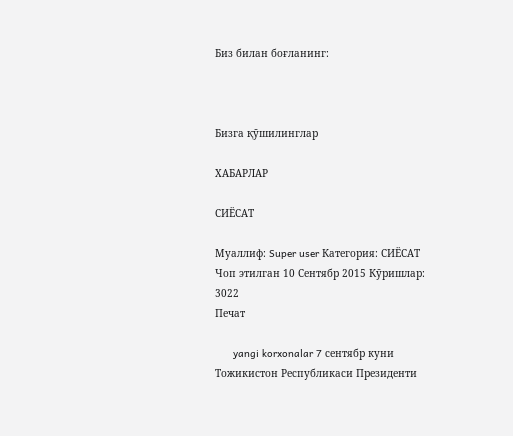Биз билан боғланинг:



Бизга қӯшилинглар

ХАБАРЛАР

СИЁСАТ

Муаллиф: Super user Категория: СИЁСАТ
Чоп этилган 10 Сентябр 2015 Кӯришлар: 3022
Печат

      yangi korxonalar 7 сентябр куни Тожикистон Республикаси Президенти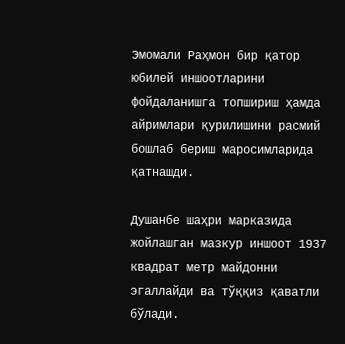Эмомали Раҳмон бир қатор юбилей иншоотларини фойдаланишга топшириш ҳамда айримлари қурилишини расмий бошлаб бериш маросимларида қатнашди.

Душанбе шаҳри марказида жойлашган мазкур иншоот 1937 квадрат метр майдонни эгаллайди ва тўққиз қаватли бўлади.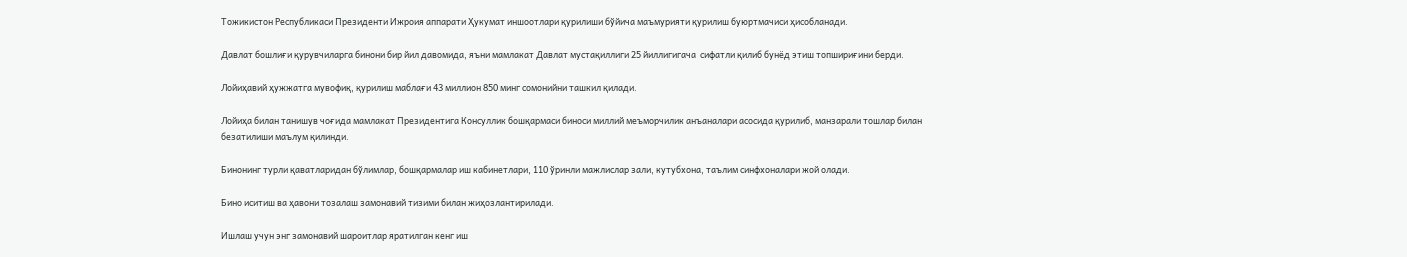Тожикистон Республикаси Президенти Ижроия аппарати Ҳукумат иншоотлари қурилиши бўйича маъмурияти қурилиш буюртмачиси ҳисобланади.

Давлат бошлиғи қурувчиларга бинони бир йил давомида, яъни мамлакат Давлат мустақиллиги 25 йиллигигача  сифатли қилиб бунёд этиш топшириғини берди.

Лойиҳавий ҳужжатга мувофиқ, қурилиш маблағи 43 миллион 850 минг сомонийни ташкил қилади.

Лойиҳа билан танишув чоғида мамлакат Президентига Консуллик бошқармаси биноси миллий меъморчилик анъаналари асосида қурилиб, манзарали тошлар билан безатилиши маълум қилинди.

Бинонинг турли қаватларидан бўлимлар, бошқармалар иш кабинетлари, 110 ўринли мажлислар зали, кутубхона, таълим синфхоналари жой олади.

Бино иситиш ва ҳавони тозалаш замонавий тизими билан жиҳозлантирилади.

Ишлаш учун энг замонавий шароитлар яратилган кенг иш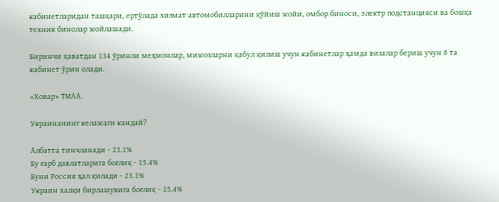кабинетларидан ташқари, ертўлада хизмат автомобилларини қўйиш жойи, омбор биноси, электр подстанцияси ва бошқа техник бинолар жойлашади.

Биринчи қаватдан 134 ўринли меҳмонлар, мижозларни қабул қилиш учун кабинетлар ҳамда визалар бериш учун 8 та кабинет ўрин олади.

«Ховар» ТМАА.

Украинанинг келажаги кандай?

Албатта тинчланади - 23.1%
Бу ғарб давлатларига боғлиқ - 15.4%
Буни Россия ҳал қилади - 23.1%
Украин халқи бирлашувига боғлиқ - 15.4%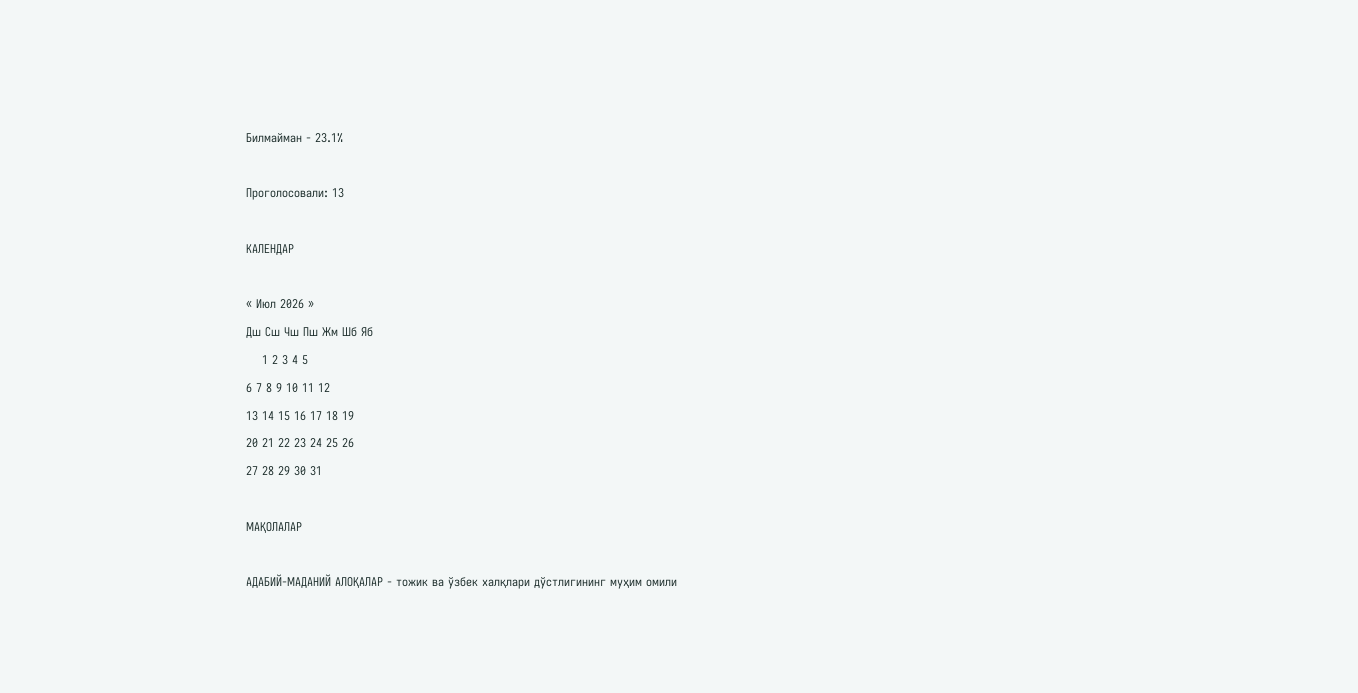Билмайман - 23.1%

Проголосовали: 13

КАЛЕНДАР

« Июл 2026 »
Дш Сш Чш Пш Жм Шб Яб
    1 2 3 4 5
6 7 8 9 10 11 12
13 14 15 16 17 18 19
20 21 22 23 24 25 26
27 28 29 30 31

МАҚОЛАЛАР

АДАБИЙ-МАДАНИЙ АЛОҚАЛАР - тожик ва ўзбек халқлари дўстлигининг муҳим омили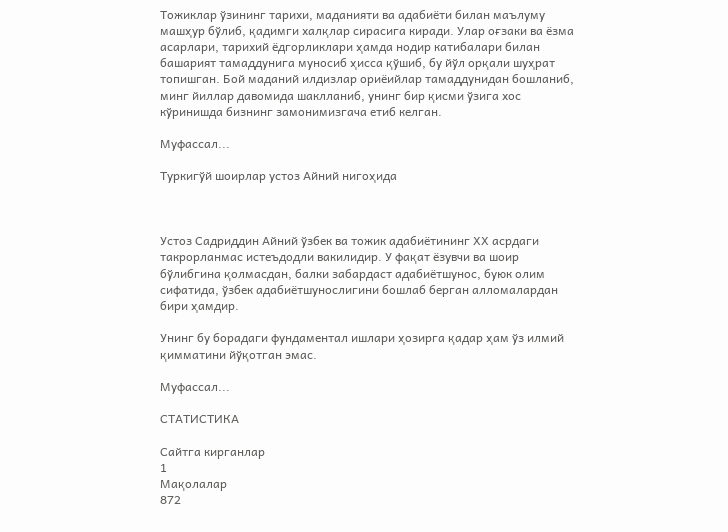Тожиклар ўзининг тарихи, маданияти ва адабиёти билан маълуму машҳур бўлиб, қадимги халқлар сирасига киради. Улар оғзаки ва ёзма асарлари, тарихий ёдгорликлари ҳамда нодир катибалари билан башарият тамаддунига муносиб ҳисса қўшиб, бу йўл орқали шуҳрат топишган. Бой маданий илдизлар ориёийлар тамаддунидан бошланиб, минг йиллар давомида шаклланиб, унинг бир қисми ўзига хос кўринишда бизнинг замонимизгача етиб келган.

Муфассал...

Туркигўй шоирлар устоз Айний нигоҳида



Устоз Садриддин Айний ўзбек ва тожик адабиётининг ХХ асрдаги такрорланмас истеъдодли вакилидир. У фақат ёзувчи ва шоир бўлибгина қолмасдан, балки забардаст адабиётшунос, буюк олим сифатида, ўзбек адабиётшунослигини бошлаб берган алломалардан бири ҳамдир.

Унинг бу борадаги фундаментал ишлари ҳозирга қадар ҳам ўз илмий қимматини йўқотган эмас.

Муфассал...

СТАТИСТИКА

Сайтга кирганлар
1
Мақолалар
872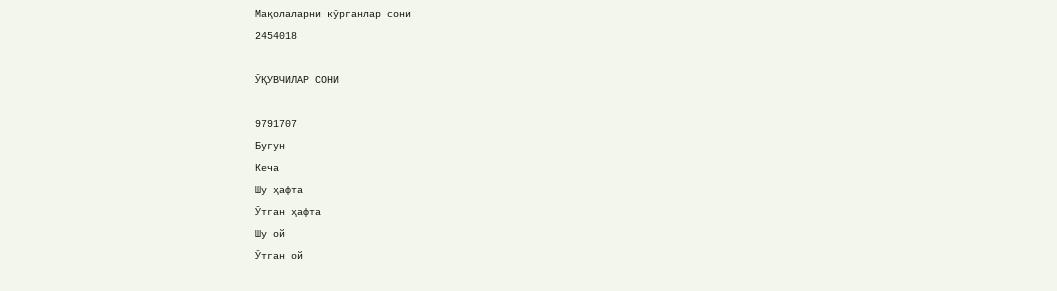Мақолаларни кӯрганлар сони
2454018

ӮҚУВЧИЛАР СОНИ

9791707
Бугун
Кеча
Шу ҳафта
Ӯтган ҳафта
Шу ой
Ӯтган ой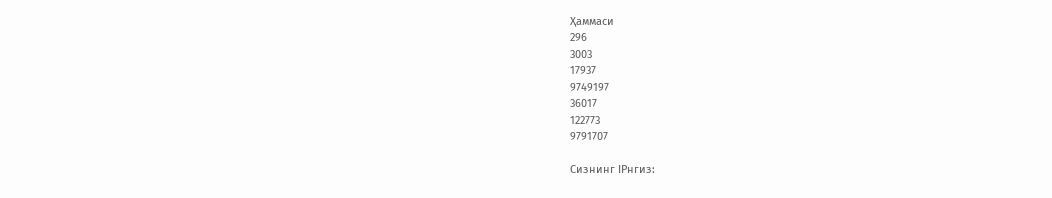Ҳаммаси
296
3003
17937
9749197
36017
122773
9791707

Сизнинг IPнгиз: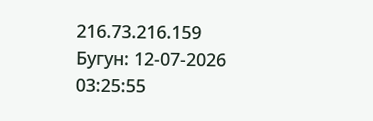216.73.216.159
Бугун: 12-07-2026 03:25:55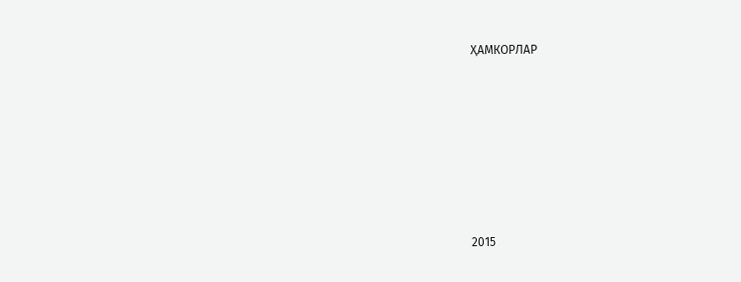ҲАМКОРЛАР







2015